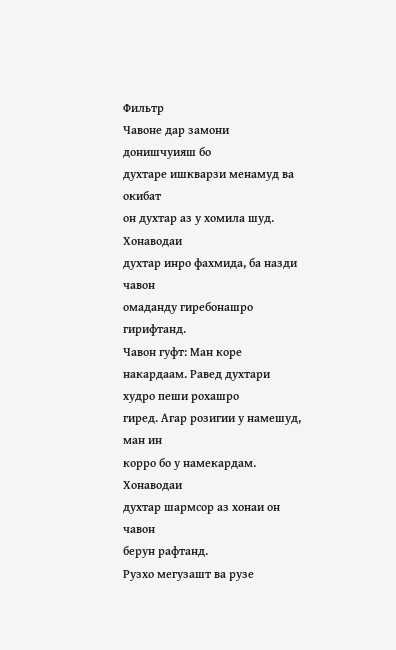Фильтр
Чавоне дар замони донишчуияш бо
духтаре ишкварзи менамуд ва окибат
он духтар аз у хомила шуд. Хонаводаи
духтар инро фахмида, ба назди чавон
омаданду гиребонашро гирифтанд.
Чавон гуфт: Ман коре накардаам. Равед духтари худро пеши рохашро
гиред. Агар розигии у намешуд, ман ин
корро бо у намекардам. Хонаводаи
духтар шармсор аз хонаи он чавон
берун рафтанд.
Рузхо мегузашт ва рузе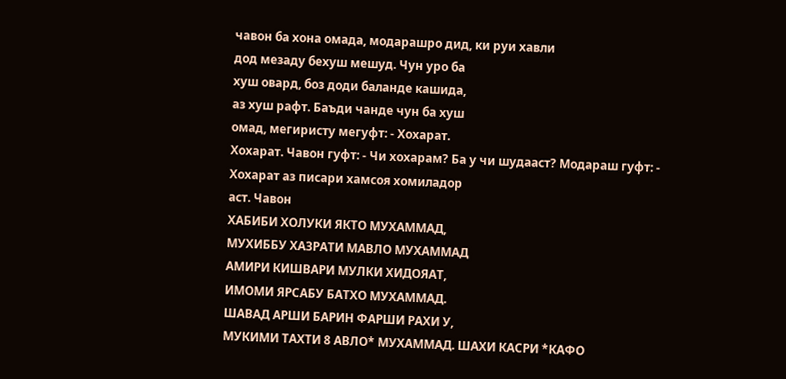чавон ба хона омада, модарашро дид, ки руи хавли
дод мезаду бехуш мешуд. Чун уро ба
хуш овард, боз доди баланде кашида,
аз хуш рафт. Баъди чанде чун ба хуш
омад, мегиристу мегуфт: - Хохарат.
Хохарат. Чавон гуфт: - Чи хохарам? Ба у чи шудааст? Модараш гуфт: -
Хохарат аз писари хамсоя хомиладор
аст. Чавон
ХАБИБИ ХОЛУКИ ЯКТО МУХАММАД,
МУХИББУ ХАЗРАТИ МАВЛО МУХАММАД
АМИРИ КИШВАРИ МУЛКИ ХИДОЯАТ,
ИМОМИ ЯРСАБУ БАТХО МУХАММАД.
ШАВАД АРШИ БАРИН ФАРШИ РАХИ У,
МУКИМИ ТАХТИ 8 АВЛО* МУХАММАД. ШАХИ КАСРИ *КАФО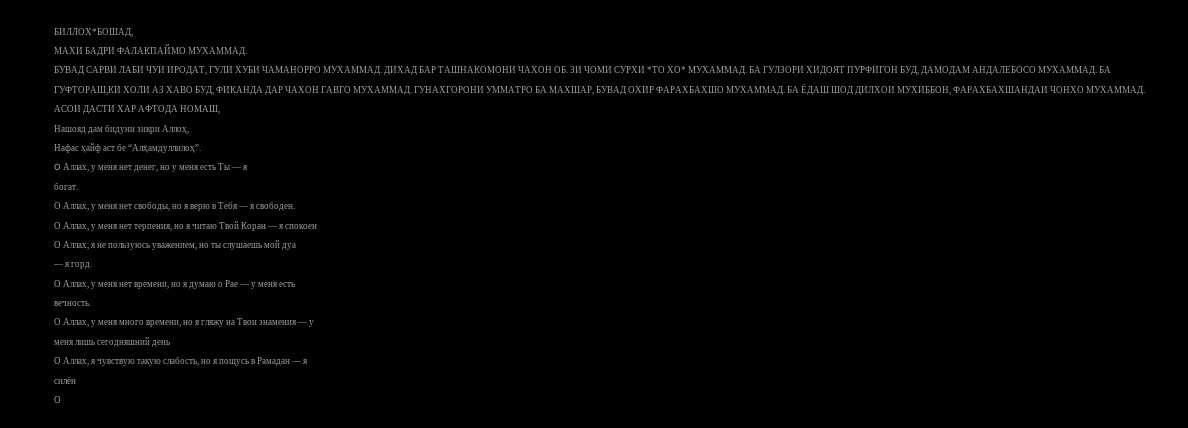БИЛЛОХ*БОШАД,
МАХИ БАДРИ ФАЛАКПАЙМО МУХАММАД.
БУВАД САРВИ ЛАБИ ЧУИ ИРОДАТ, ГУЛИ ХУБИ ЧАМАНОРРО МУХАММАД. ДИХАД БАР ТАШНАКОМОНИ ЧАХОН ОБ. ЗИ ЧОМИ СУРХИ *ТО ХО* МУХАММАД. БА ГУЛЗОРИ ХИДОЯТ ПУРФИГОН БУД, ДАМОДАМ АНДАЛЕБОСО МУХАММАД. БА ГУФТОРАШ,КИ ХОЛИ АЗ ХАВО БУД, ФИКАНДА ДАР ЧАХОН ГАВГО МУХАММАД. ГУНАХГОРОНИ УММАТРО БА МАХШАР, БУВАД ОХИР ФАРАХБАХШО МУХАММАД. БА ЁДАШ ШОД ДИЛХОИ МУХИББОН, ФАРАХБАХШАНДАИ ЧОНХО МУХАММАД. АСОИ ДАСТИ ХАР АФТОДА НОМАШ,
Нашояд дам бидуни зикри Аллоҳ,
Нафас ҳайф аст бе “Алҳамдуллилоҳ”.
O Аллах, у меня нет денег, но у меня есть Ты — я
богат.
О Аллах, у меня нет свободы, но я верю в Тебя — я свободен.
О Аллах, у меня нет терпения, но я читаю Твой Коран — я спокоен
О Аллах, я не пользуюсь уважением, но ты слушаешь мой дуа
— я горд.
О Аллах, у меня нет времени, но я думаю о Рае — у меня есть
вечность.
О Аллах, у меня много времени, но я гляжу на Твои знамения — у
меня лишь сегодняшний день
О Аллах, я чувствую такую слабость, но я пощусь в Рамадан — я
силён
О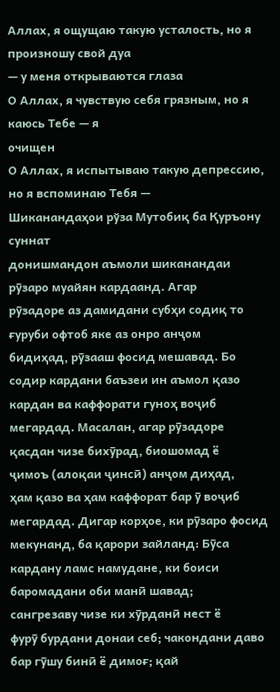Аллах, я ощущаю такую усталость, но я произношу свой дуа
— у меня открываются глаза
О Аллах, я чувствую себя грязным, но я каюсь Тебе — я
очищен
О Аллах, я испытываю такую депрессию, но я вспоминаю Тебя —
Шиканандаҳои рўза Мутобиқ ба Қуръону суннат
донишмандон аъмоли шиканандаи
рӯзаро муайян кардаанд. Агар
рӯзадоре аз дамидани субҳи содиқ то
ғуруби офтоб яке аз онро анҷом
бидиҳад, рӯзааш фосид мешавад. Бо содир кардани баъзеи ин аъмол қазо
кардан ва каффорати гуноҳ воҷиб
мегардад. Масалан, агар рӯзадоре
қасдан чизе бихӯрад, биошомад ё
ҷимоъ (алоқаи ҷинсӣ) анҷом диҳад,
ҳам қазо ва ҳам каффорат бар ӯ воҷиб мегардад. Дигар корҳое, ки рӯзаро фосид
мекунанд, ба қарори зайланд: Бӯса
кардану ламс намудане, ки боиси
баромадани оби манӣ шавад;
сангрезаву чизе ки хӯрданӣ нест ё
фурӯ бурдани донаи себ; чакондани даво бар гӯшу бинӣ ё димоғ; қай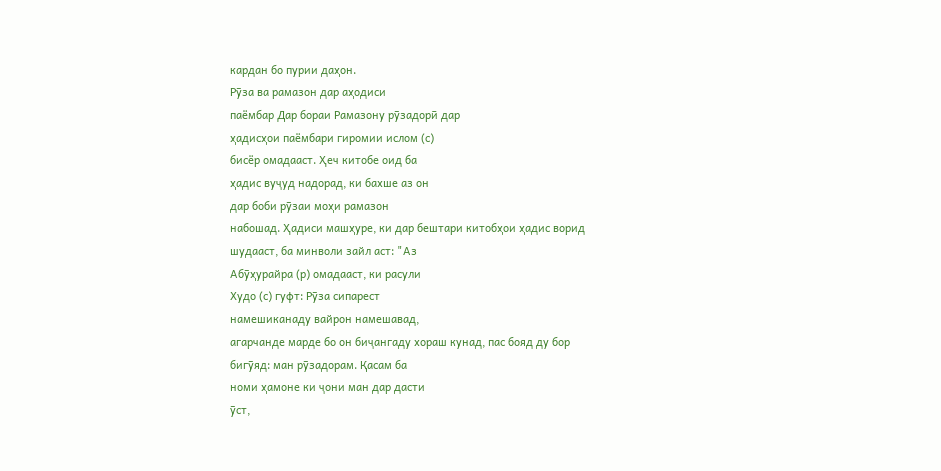кардан бо пурии даҳон.
Рӯза ва рамазон дар аҳодиси
паёмбар Дар бораи Рамазону рӯзадорӣ дар
ҳадисҳои паёмбари гиромии ислом (с)
бисёр омадааст. Ҳеч китобе оид ба
ҳадис вуҷуд надорад, ки бахше аз он
дар боби рӯзаи моҳи рамазон
набошад. Ҳадиси машҳуре, ки дар бештари китобҳои ҳадис ворид
шудааст, ба минволи зайл аст: "Аз
Абӯҳурайра (р) омадааст, ки расули
Худо (с) гуфт: Рӯза сипарест
намешиканаду вайрон намешавад,
агарчанде марде бо он биҷангаду хораш кунад, пас бояд ду бор
бигӯяд: ман рӯзадорам. Қасам ба
номи ҳамоне ки ҷони ман дар дасти
ӯст,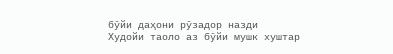бӯйи даҳони рӯзадор назди
Худойи таоло аз бӯйи мушк хуштар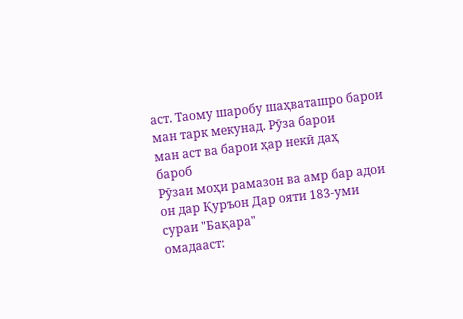аст. Таому шаробу шаҳваташро барои ман тарк мекунад. Рӯза барои
ман аст ва барои ҳар некӣ даҳ
бароб
Рӯзаи моҳи рамазон ва амр бар адои
он дар Қуръон Дар ояти 183-уми сураи "Бақара"
омадааст: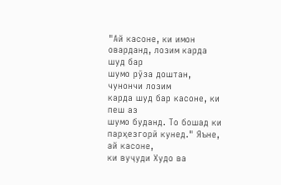"Ай касоне, ки имон
оварданд, лозим карда шуд бар
шумо рӯза доштан, чунончи лозим
карда шуд бар касоне, ки пеш аз
шумо буданд. То бошад ки парҳезгорӣ кунед." Яъне, ай касоне,
ки вуҷуди Худо ва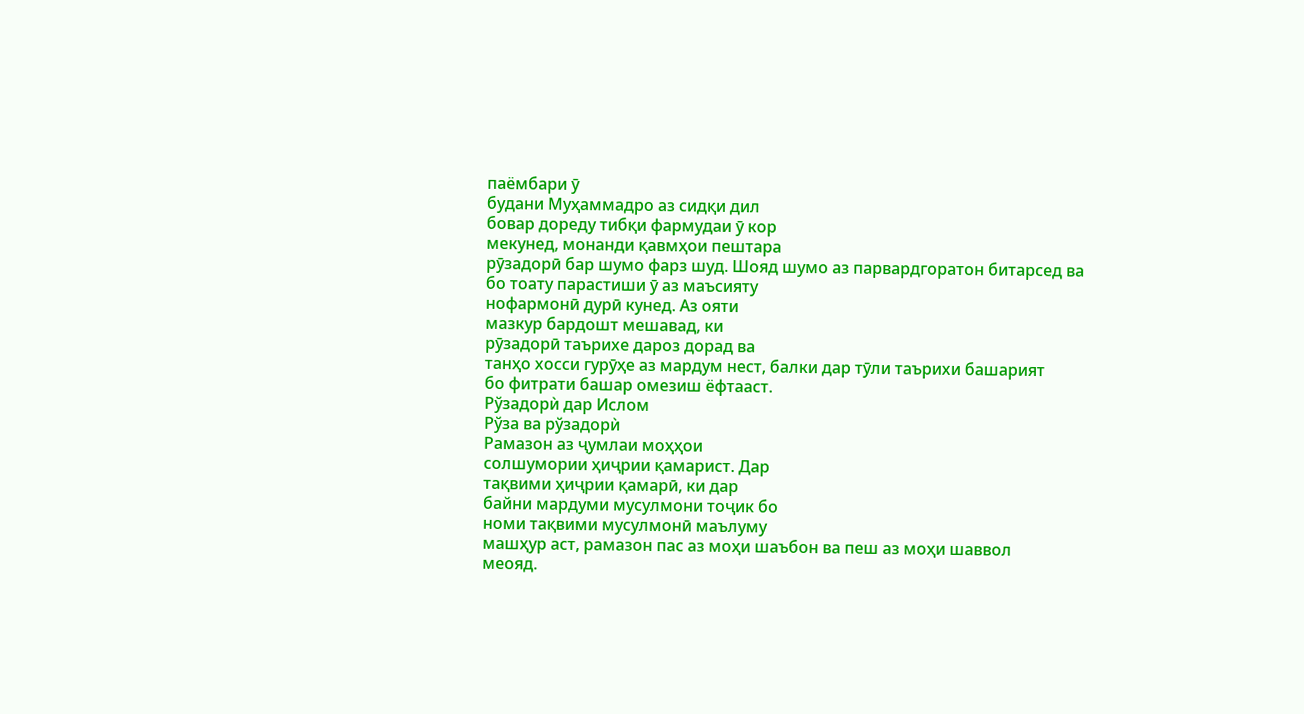паёмбари ӯ
будани Муҳаммадро аз сидқи дил
бовар дореду тибқи фармудаи ӯ кор
мекунед, монанди қавмҳои пештара
рӯзадорӣ бар шумо фарз шуд. Шояд шумо аз парвардгоратон битарсед ва
бо тоату парастиши ӯ аз маъсияту
нофармонӣ дурӣ кунед. Аз ояти
мазкур бардошт мешавад, ки
рӯзадорӣ таърихе дароз дорад ва
танҳо хосси гурӯҳе аз мардум нест, балки дар тӯли таърихи башарият
бо фитрати башар омезиш ёфтааст.
Рўзадорѝ дар Ислом
Рўза ва рўзадорѝ
Рамазон аз ҷумлаи моҳҳои
солшумории ҳиҷрии қамарист. Дар
тақвими ҳиҷрии қамарӣ, ки дар
байни мардуми мусулмони тоҷик бо
номи тақвими мусулмонӣ маълуму
машҳур аст, рамазон пас аз моҳи шаъбон ва пеш аз моҳи шаввол
меояд.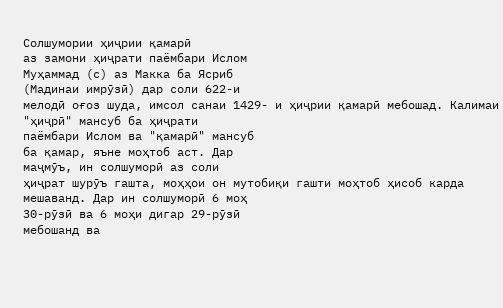Солшумории ҳиҷрии қамарӣ
аз замони ҳиҷрати паёмбари Ислом
Муҳаммад (с) аз Макка ба Ясриб
(Мадинаи имрӯзӣ) дар соли 622-и
мелодӣ оғоз шуда, имсол санаи 1429- и ҳиҷрии қамарӣ мебошад. Калимаи
"ҳиҷрӣ" мансуб ба ҳиҷрати
паёмбари Ислом ва "қамарӣ" мансуб
ба қамар, яъне моҳтоб аст. Дар
маҷмӯъ, ин солшуморӣ аз соли
ҳиҷрат шурӯъ гашта, моҳҳои он мутобиқи гашти моҳтоб ҳисоб карда
мешаванд. Дар ин солшуморӣ 6 моҳ
30-рӯзӣ ва 6 моҳи дигар 29-рӯзӣ
мебошанд ва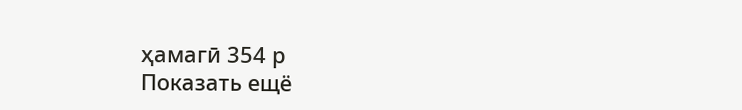ҳамагӣ 354 р
Показать ещё